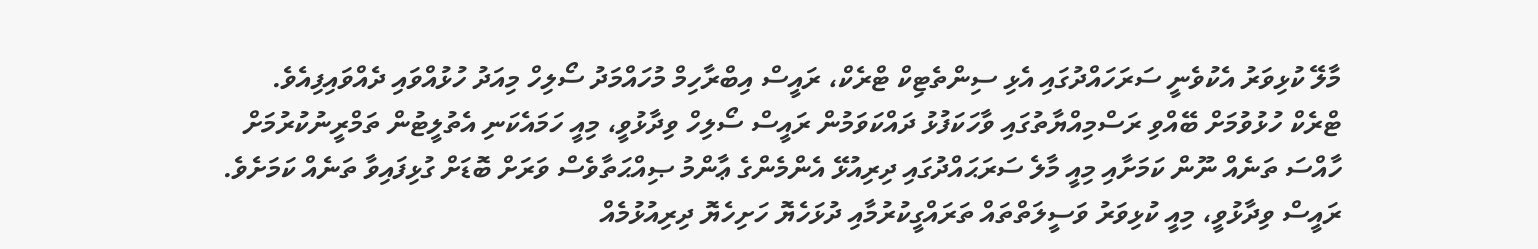މާލޭ ކުޅިވަރު އެކުވެނީ ސަރަހައްދުގައި އެޅި ސިންތެޓިކް ޓްރެކް، ރައީސް އިބްރާހިމް މުހައްމަދު ސޯލިހް މިއަދު ހުޅުއްވައި ދެއްވައިފިއެވެ.
ޓްރެކް ހުޅުވުމަށް ބޭއްވި ރަސްމިއްޔާތުގައި ވާހަކަފުޅު ދައްކަވަމުން ރައީސް ސޯލިހް ވިދާޅުވީ، މިއީ ހަމައެކަނި އެތުލީޓުން ތަމްރީނުކުރުމަށް ހާއްސަ ތަނެއް ނޫން ކަމަށާއި މިއީ މާލެ ސަރަޙައްދުގައި ދިރިއުޅޭ އެންމެންގެ ޢާންމު ޞިއްޙަތާވެސް ވަރަށް ބޮޑަށް ގުޅިފައިވާ ތަނެއް ކަމަށެވެ. ރައީސް ވިދާޅުވީ، މިއީ ކުޅިވަރު ވަސީލަތްތައް ތަރައްގީކުރުމާއި ދުޅަހެޔޮ ހަށިހެޔޮ ދިރިއުޅުމެއް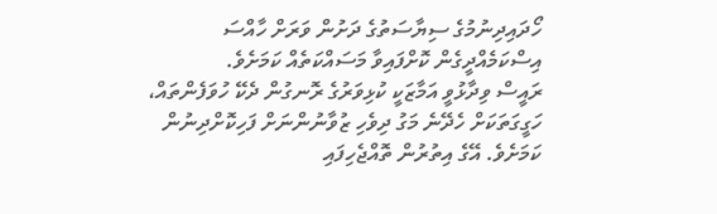ހޯދައިދިނުމުގެ ސިޔާސަތުގެ ދަށުން ވަރަށް ހާއްސަ އިސްކަމެއްދީގެން ކޮށްފައިވާ މަސައްކަތެއް ކަމަށެވެ.
ރައީސް ވިދާޅުވީ އަމާޒަކީ ކުޅިވަރުގެ ރޮނގުން ދެކޭ ހުވަފެންތައް، ހަގީގަތަކަށް ހެދޭނެ މަގު ދިވެހި ޒުވާނުންނަށް ފަހިކޮށްދިނުން ކަމަށެވެ. އޭގެ އިތުރުން ތޮއްޖެހިފައި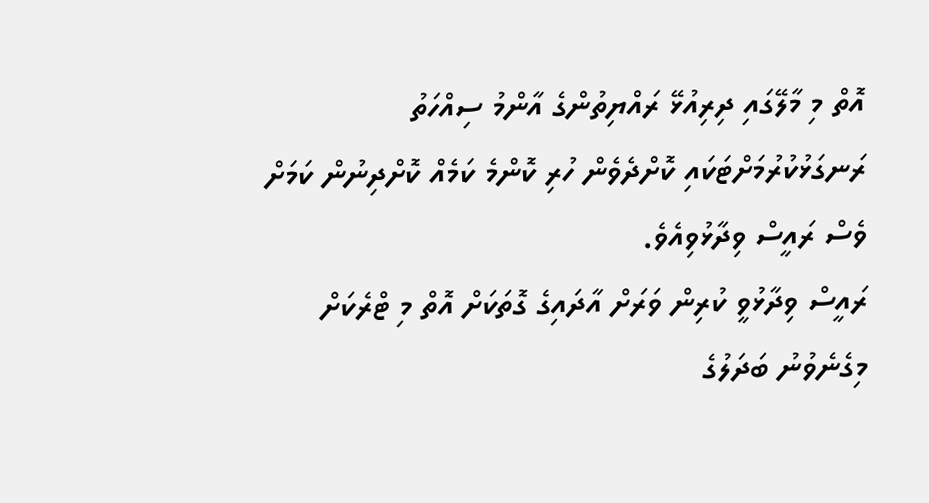އޮތް މި މާލޭގައި ދިރިއުޅޭ ރައްޔިތުންގެ އާންމު ސިއްހަތު ރަނގަޅުކުރުމަށްޓަކައި ކޮށްދެވެން ހުރި ކޮންމެ ކަމެއް ކޮށްދިނުން ކަމަށް ވެސް ރައީސް ވިދާޅުވިއެވެ.
ރައީސް ވިދާޅުވީ ކުރިން ވަރަށް އާދައިގެ ގޮތަކަށް އޮތް މި ޓްރެކަށް މިގެނެވުނު ބަދަލުގެ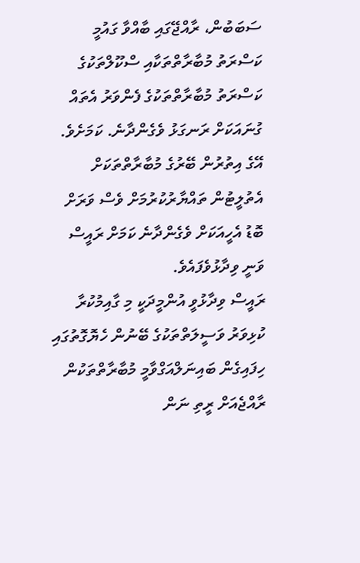ސަބަބުން، ރާއްޖޭގައި ބާއްވާ ގައުމީ ކަސްރަތު މުބާރާތްތަކާއި ސްކޫލްތަކުގެ ކަސްރަތު މުބާރާތްތަކުގެ ފެންވަރު އެތައް ގުނައަކަށް ރަނގަޅު ވެގެންދާނެ. ކަމަށެވެ.
އޭގެ އިތުރުން ބޭރުގެ މުބާރާތްތަކަށް އެތުލީޓުން ތައްޔާރުކުރުމަށް ވެސް ވަރަށް ބޮޑު އެހީއަކަށް ވެގެންދާނެ ކަމަށް ރައީސް ވަނީ ވިދާޅުވެފައެވެ.
ރައީސް ވިދާޅުވީ އުންމީދަކީ މި ގާއިމުކުރާ ކުޅިވަރު ވަސީލަތްތަކުގެ ބޭނުން ހެޔޮގޮތުގައި ހިފައިގެން ބައިނަލްއަގްވާމީ މުބާރާތްތަކުން ރާއްޖެއަށް ރީތި ނަން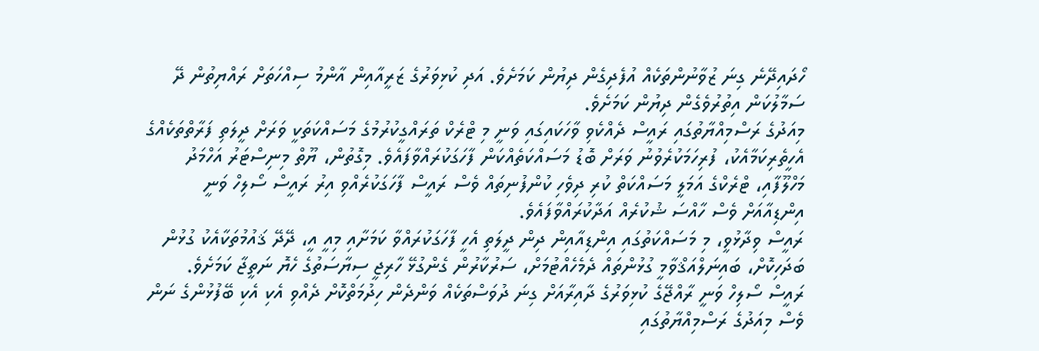ހޯދައިދޭނެ ގިނަ ޒުވާނުންތަކެއް އުފެދިގެން ދިޔުން ކަމަށެވެ. އަދި ކުޅިވަރުގެ ޒަރީއާއިން އާންމު ސިއްހަތަށް ރައްޔިތުން ދޭ ސަމާލުކަން އިތުރުވެގެން ދިޔުން ކަމަށެވެ.
މިއަދުގެ ރަސްމިއްޔާތުގައި ރައީސް ދެއްކެވި ވާހަކައިގައި ވަނީ މި ޓްރެކް ތަރައްގީކުރުމުގެ މަސައްކަތަކީ ވަރަށް ދީލަތި ފަރާތްތަކެއްގެ އެހީތެރިކަމާއެކު، ފުރިހަމަކުރެވުނު ވަރަށް ބޮޑު މަސައްކަތެއްކަން ފާހަގަކުރައްވާފައެވެ. މިގޮތުން، ޔޫތް މިނިސްޓަރު އަހްމަދު މަހްލޫފާއި، ޓްރެކްގެ އަމަލީ މަސައްކަތް ކުރި ދިވެހި ކުންފުނިތައް ވެސް ރައީސް ފާހަގަކުރެއްވި އިރު ރައީސް ސޯލިހް ވަނީ އިންޑިއާއަށް ވެސް ހާއްސަ ޝުކުރެއް އަދާކުރައްވާފައެވެ.
ރައީސް ވިދާޅުވީ، މި މަސައްކަތުގައި އިންޑިއާއިން ދިން ދީލަތި އެހީ ފާހަގަކުރައްވާ ކަމަށާއި މިއީ އީ، ދޭދޭ ޤައުމުތަކާއެކު ގުޅުން ބަދަހިކޮށް، ބައިނަލްއަޤްވާމީ ގުޅުންތައް ދެމެހެއްޓުމަށް، ސަރުކާރުން ގެންގުޅޭ ހާރިޖީ ސިޔާސަތުގެ ހެޔޮ ނަތީޖާ ކަމަށެވެ.
ރައީސް ސޯލިހް ވަނީ ރާއްޖޭގެ ކުޅިވަރުގެ ދާއިރާއަށް ގިނަ ދުވަސްތަކެއް ވަންދެން ހިދުމަތްކޮށް ދެއްވި އެކި އެކި ބޭފުޅުންގެ ނަން ވެސް މިއަދުގެ ރަސްމިއްޔާތުގައި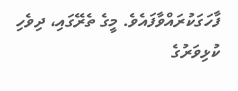ފާހަގަކުރައްވާފައެވެ. މީގެ ތެރޭގައި، ދިވެހި ކުޅިވަރުގެ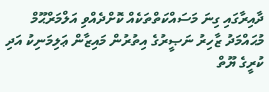ދާއިރާގައި ގިނަ މަސައްކަތްތަކެއް ކޮށްދެއްވި އަލްމަރްޙޫމް މުޙައްމަދު ޒާހިރު ނަޞީރުގެ އިތުރުން މައިޒާން ޢަލިމަނިކު އަދި ކުރީގެ ޔޫތް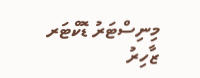މިނިސްޓަރު ޑޮކްޓަރ ޒާހިރު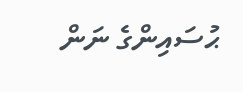ޙުސައިންގެ ނަން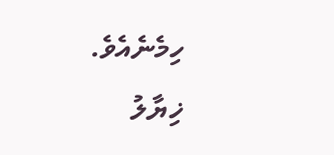ހިމެނެއެވެ.
ޚިޔާލު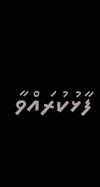ފާޅުކުރައްވާ